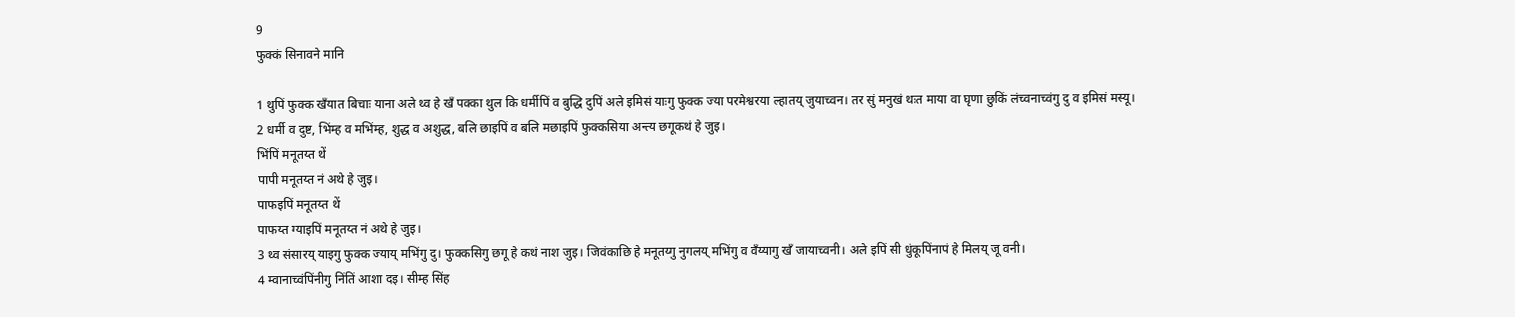9
फुक्कं सिनावने मानि

1 थुपिं फुक्क खँयात बिचाः याना अले थ्व हे खँ पक्का थुल कि धर्मीपिं व बुद्धि दुपिं अले इमिसं याःगु फुक्क ज्या परमेश्वरया ल्हातय् जुयाच्वन। तर सुं मनुखं थःत माया वा घृणा छुकिं लंच्वनाच्वंगु दु व इमिसं मस्यू।
2 धर्मी व दुष्ट, भिंम्ह व मभिंम्ह, शुद्ध व अशुद्ध, बलि छाइपिं व बलि मछाइपिं फुक्कसिया अन्त्य छगूकथं हे जुइ।
भिंपिं मनूतय्त थें
पापी मनूतय्त नं अथे हे जुइ।
पाफइपिं मनूतय्त थें
पाफय्त ग्याइपिं मनूतय्त नं अथे हे जुइ।
3 थ्व संसारय् याइगु फुक्क ज्याय् मभिंगु दु। फुक्कसिगु छगू हे कथं नाश जुइ। जिवंकाछि हे मनूतय्गु नुगलय् मभिंगु व वँय्यागु खँ जायाच्वनी। अले इपिं सी धुंकूपिंनापं हे मिलय् जू वनी।
4 म्वानाच्वंपिंनीगु निंतिं आशा दइ। सीम्ह सिंह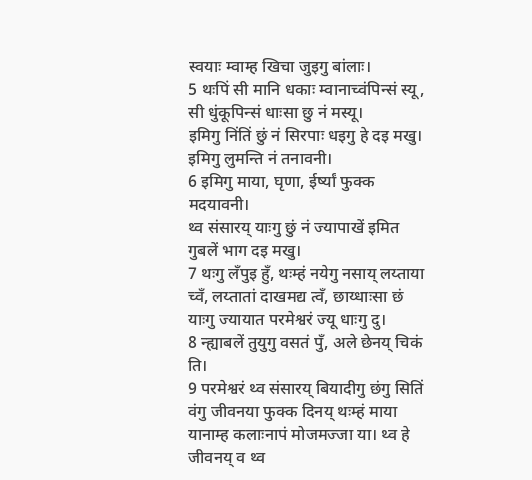स्वयाः म्वाम्ह खिचा जुइगु बांलाः।
5 थःपिं सी मानि धकाः म्वानाच्वंपिन्सं स्यू,
सी धुंकूपिन्सं धाःसा छु नं मस्यू।
इमिगु निंतिं छुं नं सिरपाः धइगु हे दइ मखु।
इमिगु लुमन्ति नं तनावनी।
6 इमिगु माया, घृणा, ईर्ष्यां फुक्क मदयावनी।
थ्व संसारय् याःगु छुं नं ज्यापाखें इमित गुबलें भाग दइ मखु।
7 थःगु लँपुइ हुँ, थःम्हं नयेगु नसाय् लय्ताया च्वँ, लय्तातां दाखमद्य त्वँ, छाय्धाःसा छं याःगु ज्यायात परमेश्वरं ज्यू धाःगु दु।
8 न्ह्याबलें तुयुगु वसतं पुँ, अले छेनय् चिकं ति।
9 परमेश्वरं थ्व संसारय् बियादीगु छंगु सितिं वंगु जीवनया फुक्क दिनय् थःम्हं माया यानाम्ह कलाःनापं मोजमज्जा या। थ्व हे जीवनय् व थ्व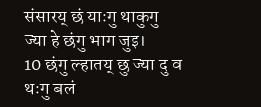संसारय् छं याःगु थाकुगु ज्या हे छंगु भाग जुइ।
10 छंगु ल्हातय् छु ज्या दु व थःगु बलं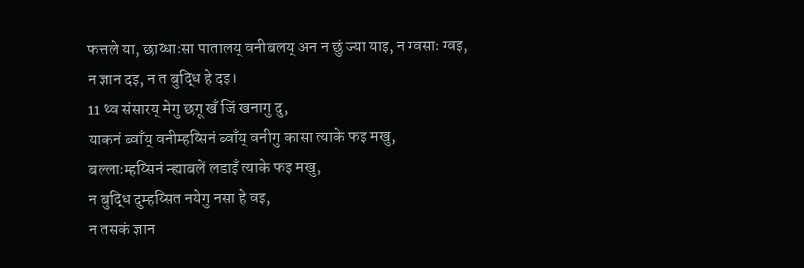फत्तले या, छाय्धाःसा पातालय् वनीबलय् अन न छुं ज्या याइ, न ग्वसाः ग्वइ, न ज्ञान दइ, न त बुद्धि हे दइ।
11 थ्व संसारय् मेगु छगू खँ जिं खनागु दु,
याकनं ब्वाँय् वनीम्हय्सिनं ब्वाँय् वनीगु कासा त्याके फइ मखु,
बल्लाःम्हय्सिनं न्ह्याबलें लडाइँ त्याके फइ मखु,
न बुद्धि दुम्हय्सित नयेगु नसा हे वइ,
न तसकं ज्ञान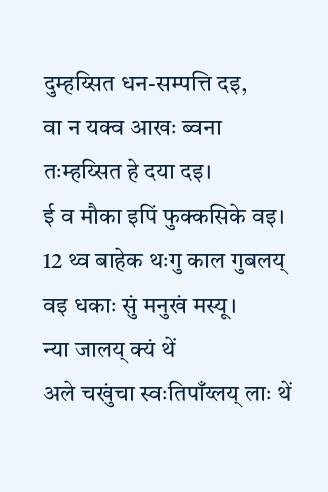दुम्हय्सित धन-सम्पत्ति दइ,
वा न यक्व आखः ब्वना तःम्हय्सित हे दया दइ।
ई व मौका इपिं फुक्कसिके वइ।
12 थ्व बाहेक थःगु काल गुबलय् वइ धकाः सुं मनुखं मस्यू।
न्या जालय् क्यं थें
अले चखुंचा स्वःतिपाँय्लय् लाः थें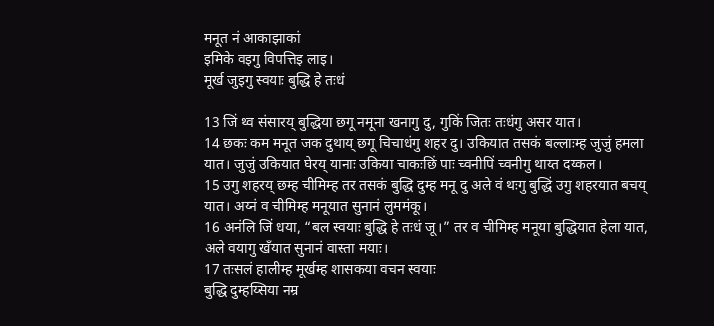मनूत नं आकाझाकां
इमिके वइगु विपत्तिइ लाइ।
मूर्ख जुइगु स्वयाः बुद्धि हे तःधं

13 जिं थ्व संसारय् बुद्धिया छगू नमूना खनागु दु, गुकिं जितः तःधंगु असर यात।
14 छकः कम मनूत जक दुथाय् छगू चिचाधंगु शहर दु। उकियात तसकं बल्लाःम्ह जुजुं हमला यात। जुजुं उकियात घेरय् यानाः उकिया चाकःछिं पाः च्वनीपिं च्वनीगु थाय्त दय्कल।
15 उगु शहरय् छम्ह चीमिम्ह तर तसकं बुद्धि दुम्ह मनू दु अले वं थःगु बुद्धिं उगु शहरयात बचय् यात। अय्नं व चीमिम्ह मनूयात सुनानं लुममंकू।
16 अनंलि जिं धया, “बल स्वयाः बुद्धि हे तःधं जू।” तर व चीमिम्ह मनूया बुद्धियात हेला यात, अले वयागु खँयात सुनानं वास्ता मयाः।
17 तःसलं हालीम्ह मूर्खम्ह शासकया वचन स्वयाः
बुद्धि दुम्हय्सिया नम्र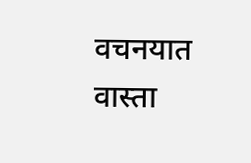वचनयात वास्ता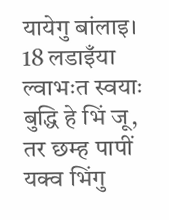यायेगु बांलाइ।
18 लडाइँया ल्वाभःत स्वयाः बुद्धि हे भिं जू,
तर छम्ह पापीं यक्व भिंगु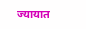ज्यायात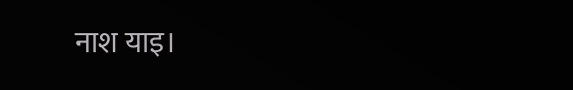नाश याइ।